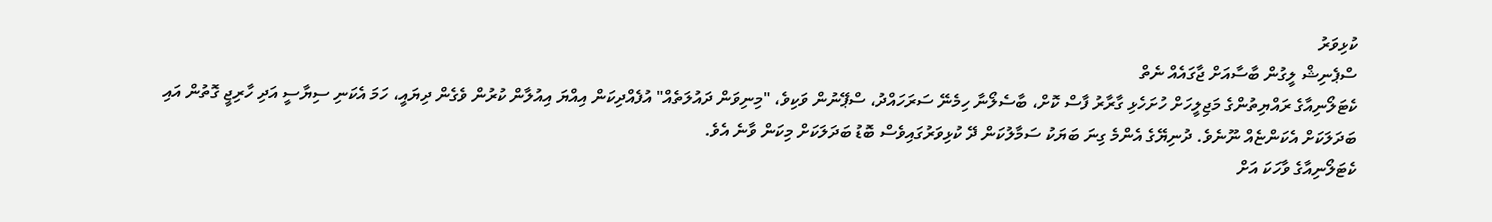ކުޅިވަރު
ސްޕެނިޝް ލީގުން ބާސާއަށް ޖާގައެއް ނެތް
ކެޓަލޯނިއާގެ ރައްޔިތުންގެ މަޖިލީހަށް ހުށަހެޅި ގާރާރު ފާސް ކޮށް، ބާސެލޯނާ ހިމެނޭ ސަރަހައްދު، ސްޕޭނުން ވަކިވެ، "މިނިވަން ދައުލަތެއް" އުފެއްދިކަން އިއްޔަ އިއުލާން ކުރުން ވެގެން ދިޔައީ، ހަމަ އެކަނި ސިޔާސީ އަދި ހާރިޖީ ގޮތުން އައި ބަދަލަކަށް އެކަންޏެއް ނޫނެވެ. ދުނިޔޭގެ އެންމެ ގިނަ ބަޔަކު ސަމާލުކަން ދޭ ކުޅިވަރުގައިވެސް ބޮޑު ބަދަލަކަށް މިކަން ވާނެ އެވެ.
ކެޓަލޯނިއާގެ ވާހަކަ އަށް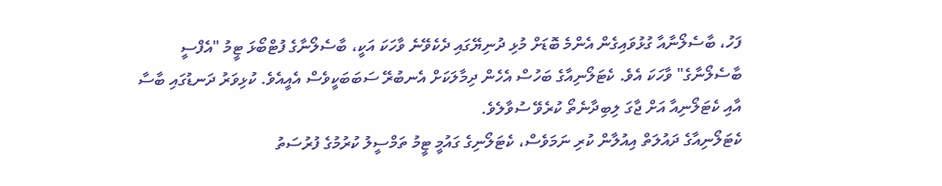ފަހު، ބާސެލޯނާއާ ގުޅުވައިގެން އެންމެ ބޮޑަށް މުޅި ދުނިޔޭގައި ދެކެވޭނެ ވާހަކަ އަކީ، ބާސެލޯނާގެ ފުޓްބޯޅަ ޓީމު "އެފްސީ ބާސެލޯނާގެ" ވާހަކަ އެވެ. ކެޓަލޯނިއާގެ ބަހުސް އެހެން ދިމާލަކަށް އެނބުރޭ ސަބަބަކީވެސް އެއީއެވެ. ކުޅިވަރު ދަނޑުގައި ބާސާ އާއި ކެޓަލޯނިއާ އަށް ޖާގަ ލިބިދާނެތޯ ކުރެވޭ ސުވާލެވެ.
ކެޓަލޯނިއާގެ ދައުލަތް އިއުލާން ކުރި ނަމަވެސް، ކެޓަލޯނިގެ ގައުމީ ޓީމު ތަމްސީލު ކުރުމުގެ ފުރުސަތު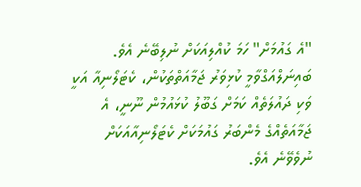"އެ ގައުމަށް" ހަމަ ކުއްލިއަކަށް ނުލިބޭނެ އެވެ. ބައިނަލްއަގްވާމީ ކުޅިވަރު ޖަމާއަތްތަކުން، ކެޓަލޯނިއާ އަކީ ވަކި ދައުލަތެއް ކަމަށް ގަބޫލު ކުޅައުމުން ނޫނީ، އެ ޖަމާއަތެއްގެ މެންބަރު ގައުމަކަށް ކެޓަލޯނިއާއަކަށް ނުވެވޭނެ އެވެ.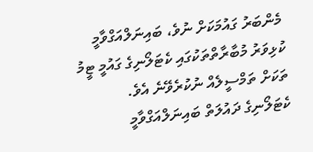މެންބަރު ގައުމަކަށް ނުވެ، ބައިނަލްއަގްވާމީ ކުޅިވަރު މުބާރާތްތަކުގައި ކެޓަލޯނިގެ ގައުމީ ޓީމު ތަކަށް ތަމްސީލެއް ނުކުރެވޭނެ އެވެ.
ކެޓަލޯނިގެ ދައުލަތް ބައިނަލްއަގްވާމީ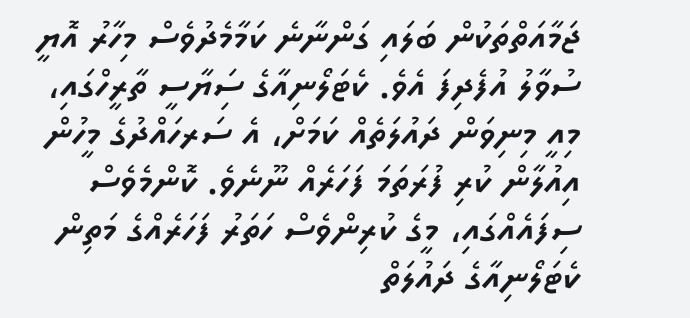ޖަމާއަތްތަކުން ބަލައި ގަންނާނެ ކަމާމެދުވެސް މިހާރު އޮޔީ ސުވާލު އުފެދިފަ އެވެ. ކެޓަލޯނިއާގެ ސަިޔާސީ ތާރީހްގައި، މިއީ މިނިވަން ދައުލަތެއް ކަމަށް، އެ ސަރހައްދުގެ މީހުން އިއުލާން ކުރި ފުރަތަމަ ފަހަރެއް ނޫނެވެ. ކޮންމެވެސް ސިފައެއްގައި، މީގެ ކުރިންވެސް ހަތަރު ފަހަރެއްގެ މަތިން ކެޓަލޯނިއާގެ ދައުލަތް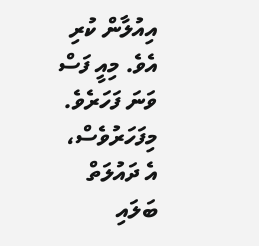އިއުލާން ކުރި އެވެ. މިއީ ފަސް ވަނަ ފަހަރެވެ. މިފަހަރުވެސް، އެ ދައުލަތް ބަލައި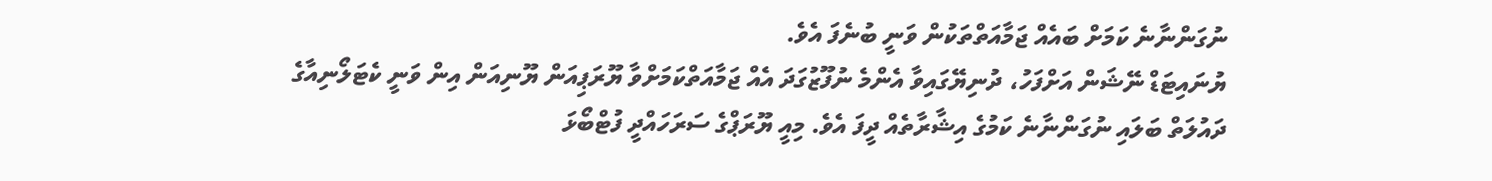ނުގަންނާނެ ކަމަށް ބައެއް ޖަމާއަތްތަކުން ވަނީ ބުނެފަ އެވެ.
ޔުނައިޓަޑް ނޭޝަން އަށްފަހު، ދުނިޔޭގައިވާ އެންމެ ނުފޫޒުގަދަ އެއް ޖަމާއަތްކަމަށްވާ ޔޫރަޕިއަން ޔޫނިއަން އިން ވަނީ ކެޓަލޯނިއާގެ ދައުލަތް ބަލައި ނުގަންނާނެ ކަމުގެ އިޝާރާތެއް ދީފަ އެވެ. މިއީ ޔޫރަޕްގެ ސަރަހައްދީ ފުޓްބޯޅަ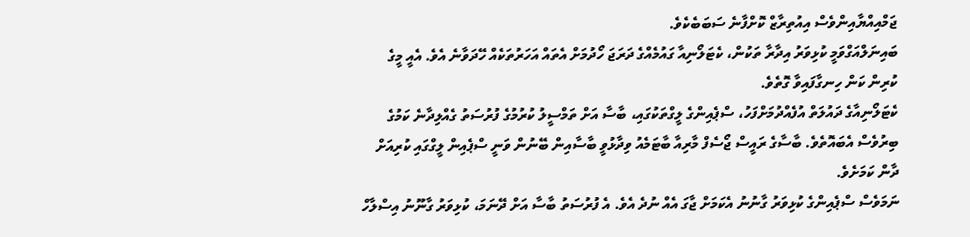ޖަމްއިއްޔާއިންވެސް އިއުތިރާޒް ކޮށްފާނެ ސަބަބެކެވެ.
ބައިނަލްއަގްވަމީ ކުޅިވަރު އިދާރާ ތަކުން، ކެޓަލޯނިއާ ގައުމެއްގެ ދަރަޖަ ހޯދުމަށް އެތައް އަހަރުތަކެއް ހޭދަވާނެ އެވެ. އެއީ މީގެ ކުރިން ކަން ހިނގާފައިވާ ގޮތެވެ.
ކެޓަލޯނިއާގެ ދައުލަތް އުފެއްދުމަށްފަހު، ސްޕެއިންގެ ލީގްތަކުގައި، ބާސާ އަށް ތަމްސީލު ކުރުމުގެ ފުރުސަތު ގެއްލިދާނެ ކަމުގެ ބިރުވެސް އެބައޮތެވެ. ބާސާގެ ރައީސް ޖޯސެފް މާރިއާ ބާޓަމެއު ވިދާޅުވީ ބާސާއިން ބޭނުން ވަނީ ސްޕެއިން ލީގްގައި ކުރިއަށް ދާން ކަމަށެވެ.
ނަމަވެސް ސްޕެއިންގެ ކުޅިވަރު ގާނުނު އެކަމަށް ޖާގަ އެއް ނުދެ އެވެ. އެ ފުރުސަތު ބާސާ އަށް ދޭނަމަ، ކުޅިވަރު ގާނޫނު އިސްލާހް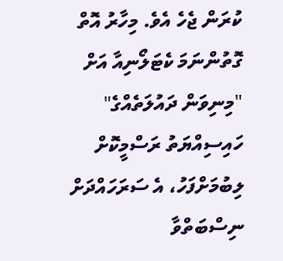ކުރަން ޖެހެ އެވެ. މިހާރު އޮތް ގޮތުންނަމަ ކެޓަލޯނިއާ އަށް "މިނިވަން ދައުލަތެއްގެ" ހައިސިއްޔަތު ރަސްމީކޮށް ލިބުމަށްފަހު، އެ ސަރަހައްދަށް ނިސްބަތްވާ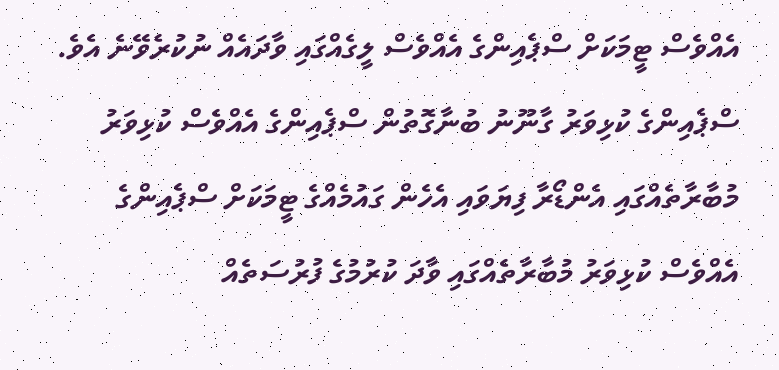އެއްވެސް ޓީމަކަށް ސްޕެއިންގެ އެއްވެސް ލީގެއްގައި ވާދައެއް ނުކުރެވޭނެ އެވެ.
ސްޕެއިންގެ ކުޅިވަރު ގާނޫނު ބުނާގޮތުން ސްޕެއިންގެ އެއްވެސް ކުޅިވަރު މުބާރާތެއްގައި އެންޑޯރާ ފިޔަވައި އެހެން ގައުމެއްގެ ޓީމަކަށް ސްޕެއިންގެ އެއްވެސް ކުޅިވަރު މުބާރާތެއްގައި ވާދަ ކުރުމުގެ ފުރުސަތެއް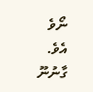ނޯވެ އެވެ.
ގާނުނޫ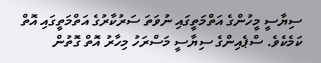ސިޔާސީ މީހުންގެ އަތްމަތީގައި ނުވަތަ ސަރުކާރުގެ އަތްމަތީގައި އޮތް ކަމެކެވެ. ސްޕެއިންގެ ސިޔާސީ މަސްރަހު މިހާރު އޮތް ގޮތުން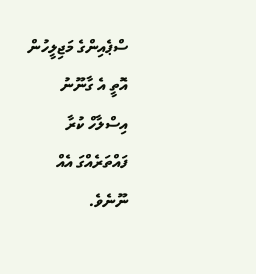ސްޕެއިންގެ މަޖިލީހުން އޮތީ އެ ގާނޫނު އިސްލާހް ކުރާ ފައްތަރެއްގަ އެއް ނޫނެވެ.